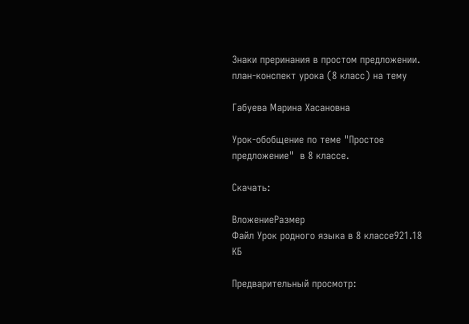Знаки преринания в простом предложении.
план-конспект урока (8 класс) на тему

Габуева Марина Хасановна

Урок-обобщение по теме "Простое предложение"  в 8 классе.

Скачать:

ВложениеРазмер
Файл Урок родного языка в 8 классе921.18 КБ

Предварительный просмотр: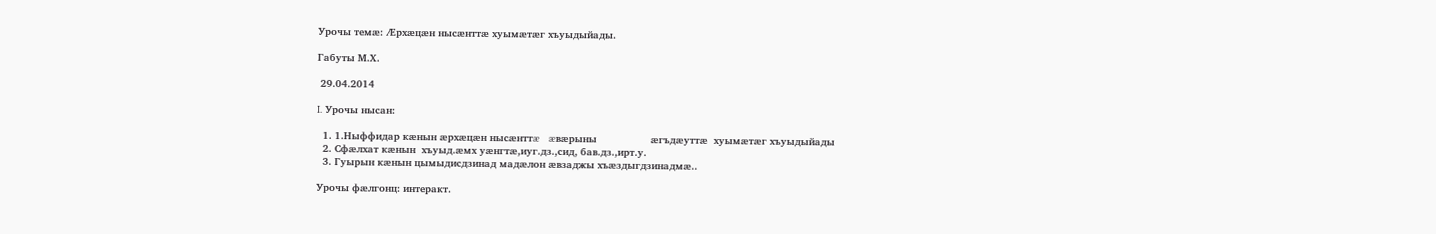Урочы темæ: Æрхæцæн нысæнттæ хуымæтæг хъуыдыйады.

Габуты М.Х.

 29.04.2014

I. Урочы нысан:

  1. 1.Ныффидар кæнын æрхæцæн нысæнттæ   æвæрыны                  æгъдæуттæ  хуымæтæг хъуыдыйады
  2. Сфæлхат кæнын  хъуыд.æмх уæнгтæ,иуг.дз.,сид, бав.дз.,ирт.у.
  3. Гуырын кæнын цымыдисдзинад мадæлон æвзаджы хъæздыгдзинадмæ..

Урочы фæлгонц: интеракт.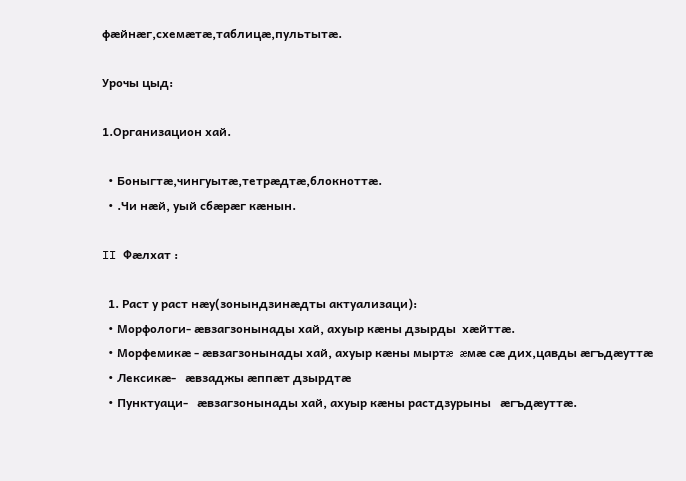фæйнæг,схемæтæ,таблицæ,пультытæ.

Урочы цыд:

1.Организацион хай.

  • Боныгтæ,чингуытæ,тетрæдтæ,блокноттæ.
  • .Чи нæй, уый сбæрæг кæнын.

II Фæлхат :

  1. Раст у раст нæу(зонындзинæдты актуализаци):
  • Морфологи- æвзагзонынады хай, ахуыр кæны дзырды  хæйттæ.
  • Морфемикæ - æвзагзонынады хай, ахуыр кæны мыртæ æмæ сæ дих,цавды æгъдæуттæ
  • Лексикæ-   æвзаджы æппæт дзырдтæ
  • Пунктуаци-   æвзагзонынады хай, ахуыр кæны растдзурыны   æгъдæуттæ.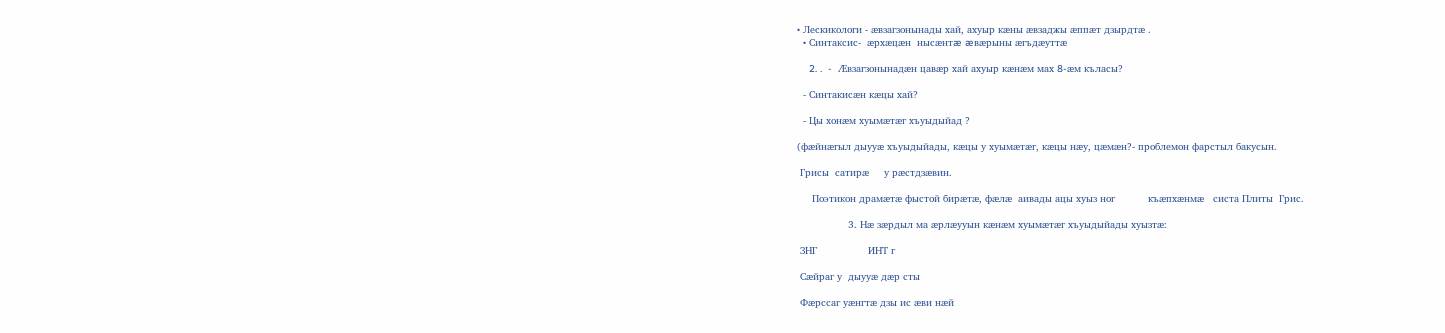• Лескикологи - æвзагзонынады хай, ахуыр кæны æвзаджы æппæт дзырдтæ .
  • Синтаксис-  æрхæцæн  нысæнтæ æвæрыны æгъдæуттæ

    2. .  -  Æвзагзонынадæн цавæр хай ахуыр кæнæм мах 8-æм къласы?

  - Синтакисæн кæцы хай?

  - Цы хонæм хуымæтæг хъуыдыйад ?

(фæйнæгыл дыууæ хъуыдыйады, кæцы у хуымæтæг, кæцы нæу, цæмæн?- проблемон фарстыл бакусын.

 Грисы  сатирæ     у рæстдзæвин.

     Поэтикон драмæтæ фыстой бирæтæ, фæлæ  аивады ацы хуыз ног           къæпхæнмæ   систа Плиты  Грис.

                 3. Нæ зæрдыл ма æрлæууын кæнæм хуымæтæг хъуыдыйады хуызтæ:

 ЗНГ                 ИНТ г

 Сæйраг у  дыууæ дæр сты

 Фæрссаг уæнгтæ дзы ис æви нæй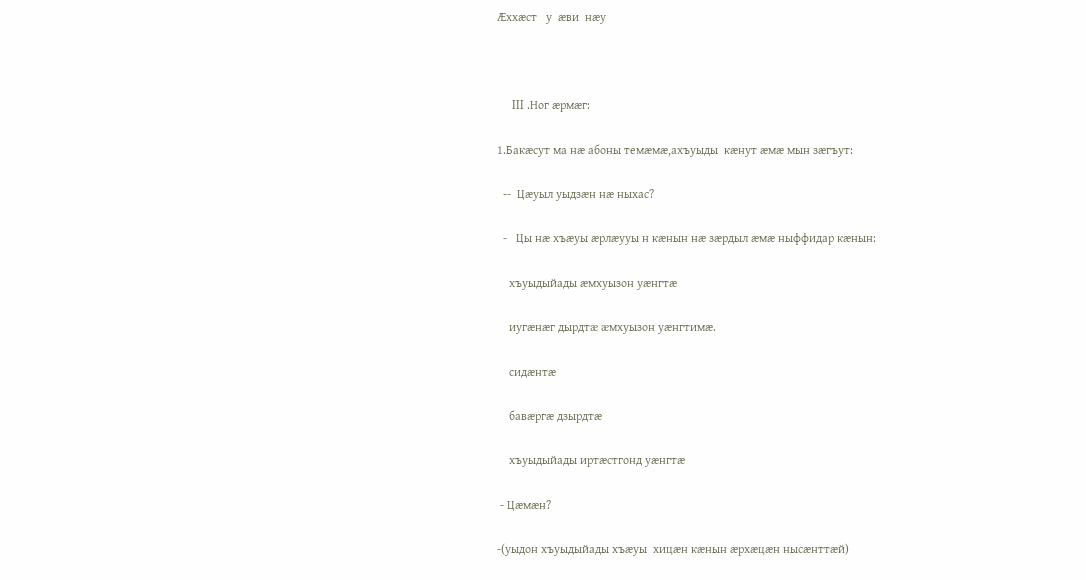Æххæст   у  æви  нæу



     III .Ног æрмæг:

1.Бакæсут ма нæ абоны темæмæ,ахъуыды  кæнут æмæ мын зæгъут:

  --  Цæуыл уыдзæн нæ ныхас?

  -   Цы нæ хъæуы æрлæууы н кæнын нæ зæрдыл æмæ ныффидар кæнын:

    хъуыдыйады æмхуызон уæнгтæ

    иугæнæг дырдтæ æмхуызон уæнгтимæ.

    сидæнтæ

    бавæргæ дзырдтæ

    хъуыдыйады иртæстгонд уæнгтæ

 - Цæмæн?

-(уыдон хъуыдыйады хъæуы  хицæн кæнын æрхæцæн нысæнттæй)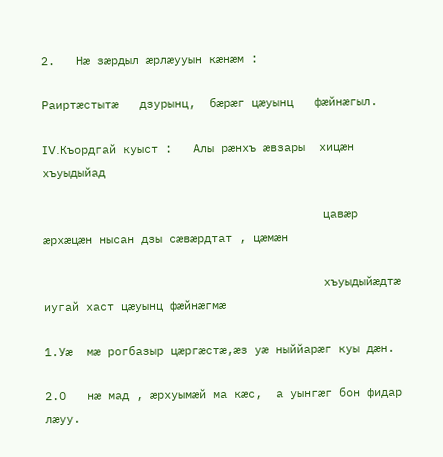2.   Нæ зæрдыл æрлæууын кæнæм :

Раиртæстытæ   дзурынц,  бæрæг цæуынц   фæйнæгыл.

IV.Къордгай куыст :   Алы рæнхъ æвзары  хицæн хъуыдыйад

                                        цавæр æрхæцæн нысан дзы сæвæрдтат , цæмæн

                                        хъуыдыйæдтæ иугай хаст цæуынц фæйнæгмæ

1.Уæ  мæ рогбазыр цæргæстæ,æз уæ ныййарæг куы дæн.

2.О   нæ мад , æрхуымæй ма кæс,  а уынгæг бон фидар лæуу.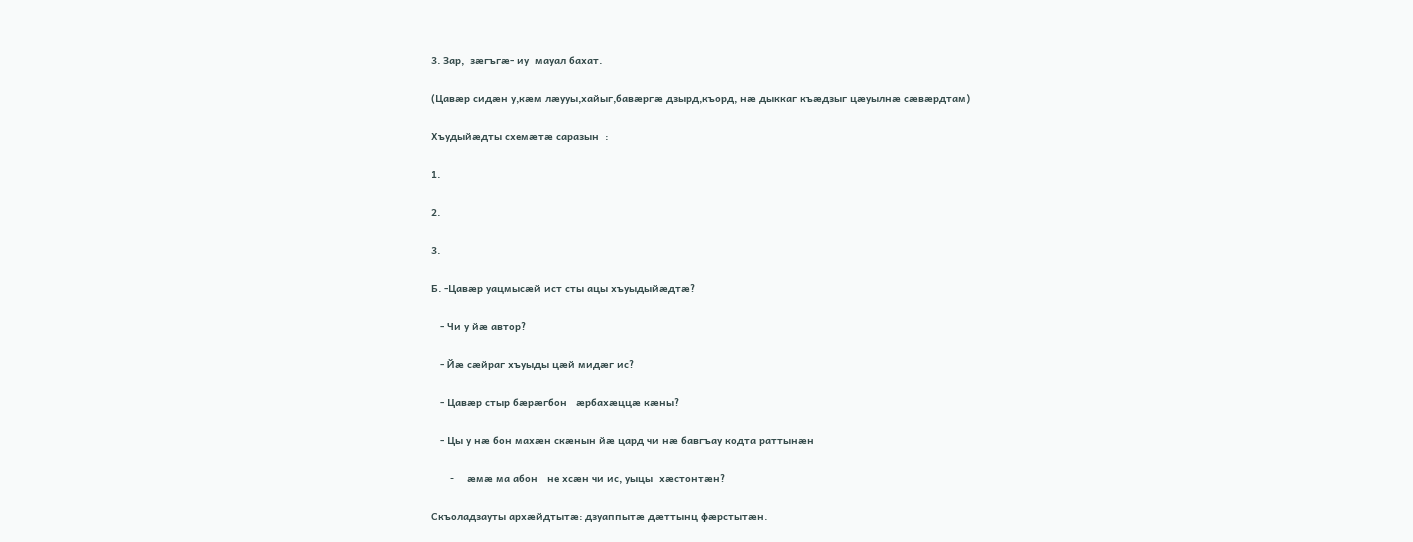3. Зар,  зæгъгæ- иу  мауал бахат.

(Цавæр сидæн у,кæм лæууы,хайыг,бавæргæ дзырд,къорд, нæ дыккаг къæдзыг цæуылнæ сæвæрдтам)

Хъудыйæдты схемæтæ саразын  :

1.

2.

3.

Б. -Цавæр уацмысæй ист сты ацы хъуыдыйæдтæ?

   - Чи у йæ автор?

   - Йæ сæйраг хъуыды цæй мидæг ис?

   - Цавæр стыр бæрæгбон   æрбахæццæ кæны?

   - Цы у нæ бон махæн скæнын йæ цард чи нæ бавгъау кодта раттынæн

   -  æмæ ма абон   не хсæн чи ис, уыцы  хæстонтæн?

Скъоладзауты архæйдтытæ: дзуаппытæ дæттынц фæрстытæн.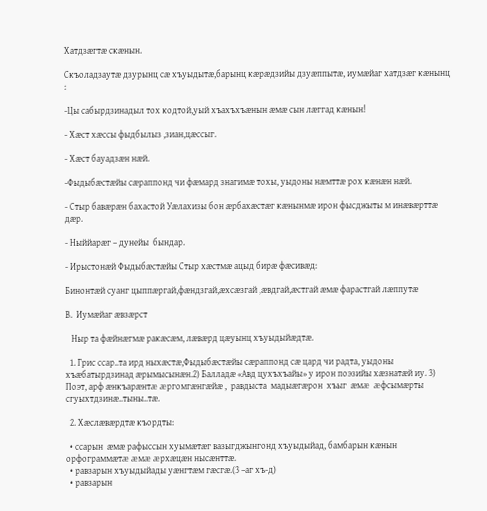Хатдзæгтæ скæнын.

Скъоладзаутæ дзурынц сæ хъуыдытæ,барынц кæрæдзийы дзуæппытæ, иумæйаг хатдзæг кæнынц :

-Цы сабырдзинадыл тох кодтой,уый хъахъхъæнын æмæ сын лæггад кæнын!

- Хæст хæссы фыдбылыз ,зиан,цæссыг.

- Хæст бауадзæн нæй.

-Фыдыбæстæйы сæраппонд чи фæмард знагимæ тохы, уыдоны нæмттæ рох кæнæн нæй.

- Стыр бавæрæн бахастой Уæлахизы бон æрбахæстæг кæнынмæ ирон фысджыты м инæвæрттæ дæр.

- Ныййарæг – дунейы  бындар.

- Ирыстонæй Фыдыбæстæйы Стыр хæстмæ ацыд бирæ фæсивæд:

Бинонтæй суанг цыппæргай,фæндзгай,æхсæзгай ,æвдгай,æстгай æмæ фарастгай лæппутæ

В.  Иумæйаг æвзæрст

   Ныр та фæйнæгмæ ракæсæм, лæвæрд цæуынц хъуыдыйæдтæ.

  1. Грис ссар..та ирд ныхæстæ,Фыдыбæстæйы сæраппонд сæ цард чи радта, уыдоны хъæбатырдзинад æрымысынæн.2) Балладæ «Авд цухъхъайы» у ирон поэзийы хæзнатæй иу. 3) Поэт, арф æнкъарæнтæ æргомгæнгæйæ ,  равдыста  мадыæгæрон  хъыг  æмæ  æфсымæрты сгуыхтдзинæ..тыны..тæ.

  2. Хæслæвæрдтæ къордты:

  • ссарын  æмæ рафыссын хуымæтæг вазыгджынгонд хъуыдыйад, бамбарын кæнын орфограммæтæ æмæ æрхæцæн нысæнттæ.
  • равзарын хъуыдыйады уæнгтæм гæсгæ.(3 –аг хъ-д)
  • равзарын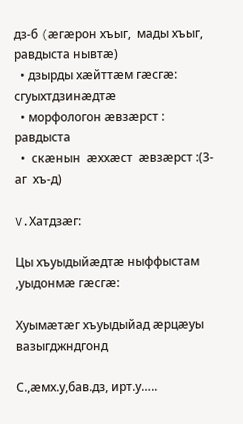дз-б (æгæрон хъыг,  мады хъыг,  равдыста нывтæ)
  • дзырды хæйттæм гæсгæ: сгуыхтдзинæдтæ
  • морфологон æвзæрст :  равдыста
  •  скæнын  æххæст  æвзæрст :(3-аг  хъ-д)

V.Хатдзæг:

Цы хъуыдыйæдтæ ныффыстам ,уыдонмæ гæсгæ:

Хуымæтæг хъуыдыйад æрцæуы вазыгджндгонд

С.,æмх.у,бав.дз, ирт.у…..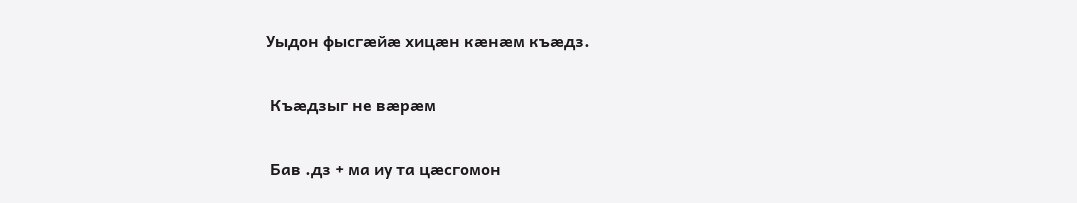Уыдон фысгæйæ хицæн кæнæм къæдз.

 Къæдзыг не вæрæм

 Бав .дз + ма иу та цæсгомон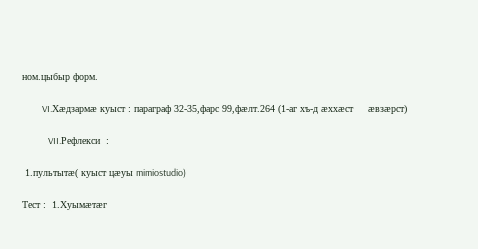ном.цыбыр форм.

          VI.Хæдзармæ куыст : параграф 32-35,фарс 99,фæлт.264 (1-аг хъ-д æххæст     æвзæрст)

             VII.Рефлекси  :

 1.пультытæ( куыст цæуы mimiostudio)

Тест :  1.Хуымæтæг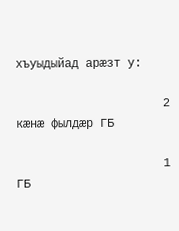хъуыдыйад арæзт у:

                     2 кæнæ фылдæр ГБ

                     1 ГБ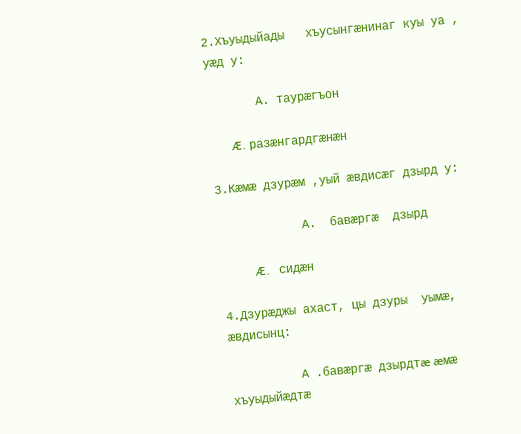2.Хъуыдыйады   хъусынгæнинаг куы уа , уæд у:

       А. таурæгъон

       Æ. разæнгардгæнæн

3.Кæмæ дзурæм ,уый æвдисæг дзырд у:

            А.  бавæргæ  дзырд

           Æ.   сидæн

4.Дзурæджы ахаст, цы дзуры  уымæ, æвдисынц:

          А .бавæргæ дзырдтæ æмæ хъуыдыйæдтæ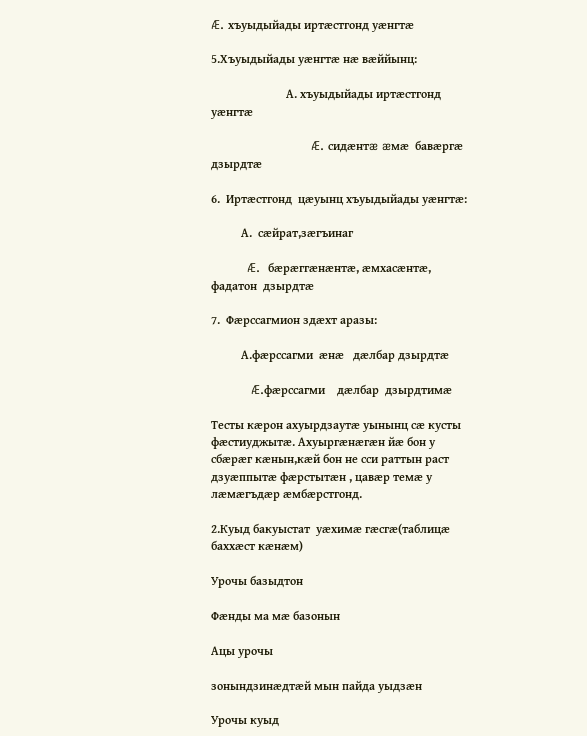Æ. хъуыдыйады иртæстгонд уæнгтæ

5.Хъуыдыйады уæнгтæ нæ вæййынц:

                         А. хъуыдыйады иртæстгонд уæнгтæ

                         Æ. сидæнтæ æмæ  бавæргæ дзырдтæ

6.  Иртæстгонд  цæуынц хъуыдыйады уæнгтæ:

          А.  сæйрат,зæгъинаг

         Æ.  бæрæггæнæнтæ, æмхасæнтæ,  фадатон  дзырдтæ

7.  Фæрссагмион здæхт аразы:

          А.фæрссагми  æнæ   дæлбар дзырдтæ

          Æ.фæрссагми    дæлбар  дзырдтимæ

Тесты кæрон ахуырдзаутæ уынынц сæ кусты фæстиуджытæ. Ахуыргæнæгæн йæ бон у сбæрæг кæнын,кæй бон не сси раттын раст дзуæппытæ фæрстытæн , цавæр темæ у лæмæгъдæр æмбæрстгонд.

2.Куыд бакуыстат  уæхимæ гæсгæ(таблицæ баххæст кæнæм)

Урочы базыдтон

Фæнды ма мæ базонын

Ацы урочы

зонындзинæдтæй мын пайда уыдзæн

Урочы куыд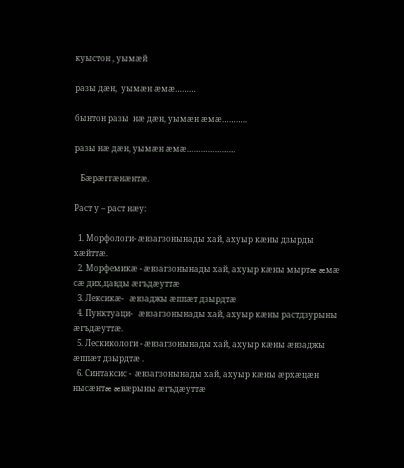куыстон , уымæй

разы дæн,  уымæн æмæ………

бынтон разы  нæ дæн, уымæн æмæ………..

разы нæ дæн, уымæн æмæ…………………

   Бæрæггæнæнтæ.

Раст у – раст нæу:

  1. Морфологи- æвзагзонынады хай, ахуыр кæны дзырды  хæйттæ.
  2. Морфемикæ - æвзагзонынады хай, ахуыр кæны мыртæ æмæ сæ дих,цавды æгъдæуттæ
  3. Лексикæ-   æвзаджы æппæт дзырдтæ
  4. Пунктуаци-   æвзагзонынады хай, ахуыр кæны растдзурыны   æгъдæуттæ.
  5. Лескикологи - æвзагзонынады хай, ахуыр кæны æвзаджы æппæт дзырдтæ .
  6. Синтаксис -  æвзагзонынады хай, ахуыр кæны æрхæцæн  нысæнтæ æвæрыны æгъдæуттæ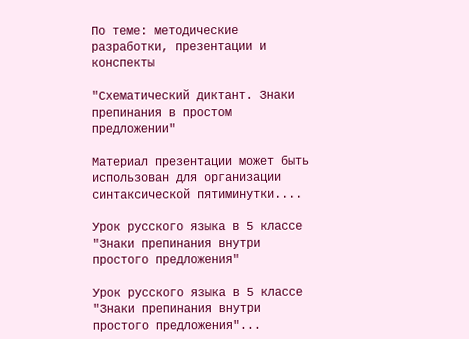По теме: методические разработки, презентации и конспекты

"Схематический диктант. Знаки препинания в простом предложении"

Материал презентации может быть использован для организации синтаксической пятиминутки....

Урок русского языка в 5 классе "Знаки препинания внутри простого предложения"

Урок русского языка в 5 классе "Знаки препинания внутри простого предложения"...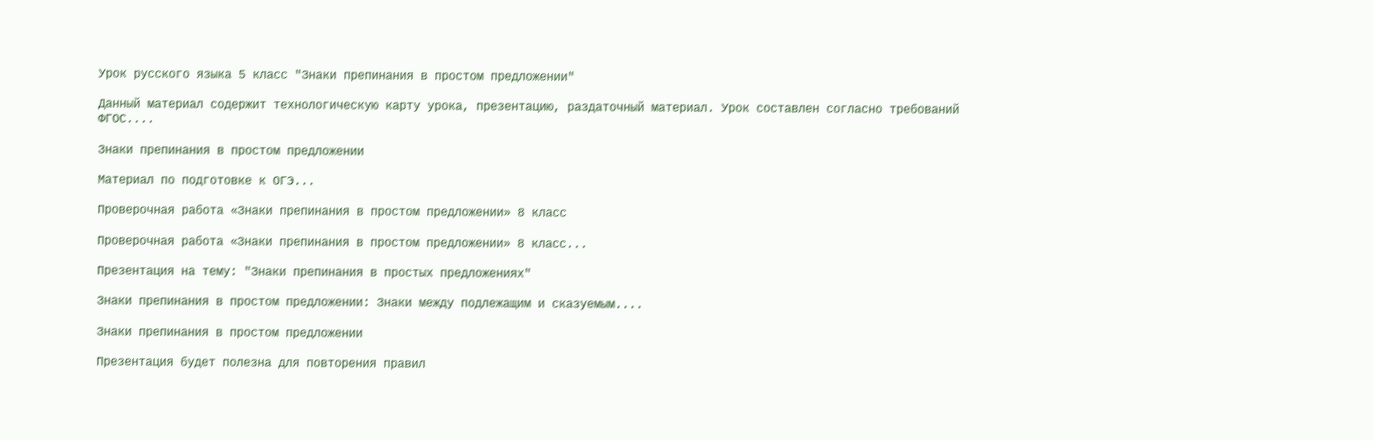Урок русского языка 5 класс "Знаки препинания в простом предложении"

Данный материал содержит технологическую карту урока, презентацию, раздаточный материал. Урок составлен согласно требований ФГОС....

Знаки препинания в простом предложении

Материал по подготовке к ОГЭ...

Проверочная работа «Знаки препинания в простом предложении» 8 класс

Проверочная работа «Знаки препинания в простом предложении» 8 класс...

Презентация на тему: "Знаки препинания в простых предложениях"

Знаки препинания в простом предложении: Знаки между подлежащим и сказуемым....

Знаки препинания в простом предложении

Презентация будет полезна для повторения правил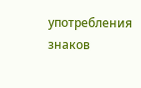употребления знаков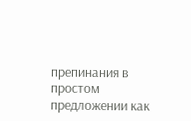препинания в простом предложении как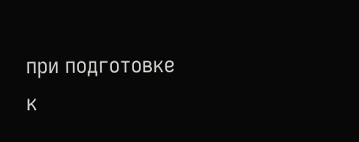при подготовке к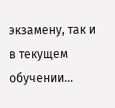экзамену, так и в текущем обучении...